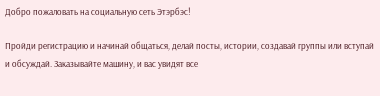Добро пожаловать на социальную сеть Этэрбэс!

Пройди регистрацию и начинай общаться, делай посты, истории, создавай группы или вступай и обсуждай. Заказывайте машину, и вас увидят все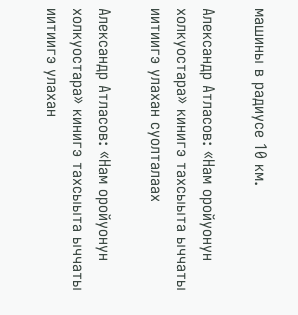машины в радиусе 10 км.

Александр Атласов: «Нам оройуонун холкуостара» кинигэ тахсыыта ыччаты иитиигэ улахан суолталаах

Александр Атласов: «Нам оройуонун холкуостара» кинигэ тахсыыта ыччаты иитиигэ улахан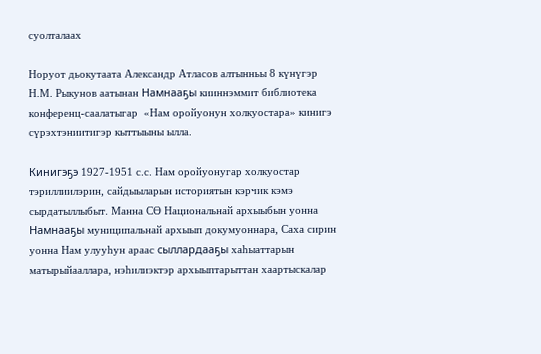суолталаах

Норуот дьокутаата Александр Атласов алтынньы 8 күнүгэр Н.М. Рыкунов аатынан Намнааҕы кииннэммит библиотека конференц-саалатыгар  «Нам оройуонун холкуостара» кинигэ сүрэхтэниитигэр кыттыыны ылла.

Кинигэҕэ 1927-1951 с.с. Нам оройуонугар холкуостар тэриллиилэрин, сайдыыларын историятын кэрчик кэмэ  сырдатыллыбыт. Манна СӨ Национальнай архыыбын уонна Намнааҕы муниципальнай архыып докумуоннара, Саха сирин уонна Нам улууһун араас сыллардааҕы хаһыаттарын матырыйааллара, нэһилиэктэр архыыптарыттан хаартыскалар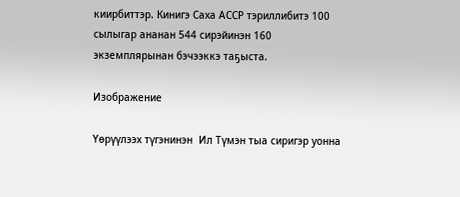киирбиттэр. Кинигэ Саха АССР тэриллибитэ 100 сылыгар ананан 544 сирэйинэн 160 экземплярынан бэчээккэ таҕыста.

Изображение

Үөрүүлээх түгэнинэн  Ил Түмэн тыа сиригэр уонна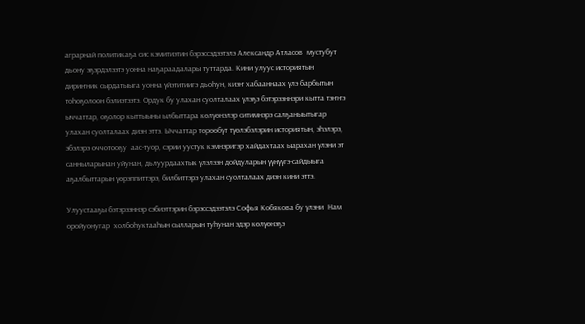аграрнай политикаҕа сис кэмитиэтин бэрэссэдээтэлэ Александр Атласов  мустубут дьону эҕэрдэлээтэ уонна наҕараадалары туттарда. Кини улуус историятын дириҥник сырдатыыга уонна үйэтитиигэ дьоһун, киэҥ хабааннаах үлэ барбытын тоһоҕолоон бэлиэтээтэ. Ордук бу улахан суолталаах үлэҕэ бэтэрээннэри кытта тэҥҥэ ыччаттар, оҕолор кыттыыны ылбыттара көлүөнэлэр ситимнэрэ салҕаныытыгар улахан суолталаах диэн эттэ. Ыччаттар төрөөбүт түөлэбэлэрин историятын, эһэлэрэ, эбэлэрэ оччотооҕу  аас-туор, сэрии уустук кэмнэригэр хайдахтаах ыарахан үлэни эт санныларынан уйунан, дьлуурдаахтык үлэлээн дойдуларын үүнүүгэ-сайдыыга аҕалбыттарын үөрэппиттэрэ, билбиттэрэ улахан суолталаах диэн кини эттэ.

Улуустааҕы бэтэрээннэр сэбиэттэрин бэрэссэдээтэлэ Софья Кобякова бу үлэни  Нам оройуонугар  холбоһуктааһын сылларын туһунан эдэр көлүөнэҕэ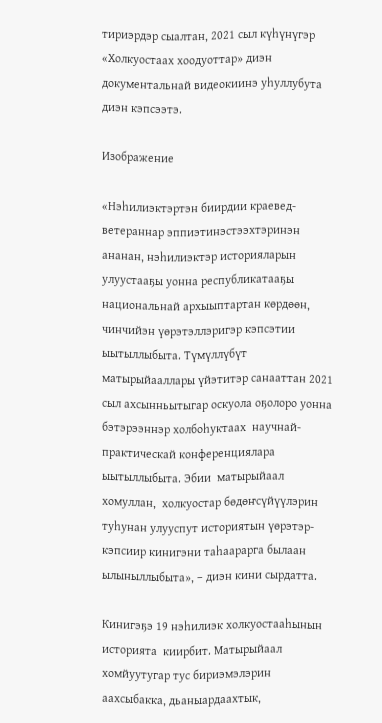тириэрдэр сыалтан, 2021 сыл күһүнүгэр  «Холкуостаах хоодуоттар» диэн документальнай видеокиинэ уһуллубута диэн кэпсээтэ.

Изображение

«Нэһилиэктэртэн биирдии краевед-ветераннар эппиэтинэстээхтэринэн ананан, нэһилиэктэр историяларын улуустааҕы уонна республикатааҕы национальнай архыыптартан көрдөөн, чинчийэн үөрэтэллэригэр кэпсэтии ыытыллыбыта. Түмүллүбүт матырыйааллары үйэтитэр санааттан 2021 сыл ахсынньытыгар оскуола оҕолоро уонна бэтэрээннэр холбоһуктаах  научнай-практическай конференциялара ыытыллыбыта. Эбии  матырыйаал хомуллан,  холкуостар бөдөҥсүйүүлэрин туһунан улууспут историятын үөрэтэр-кэпсиир кинигэни таһаарарга былаан ылыныллыбыта», – диэн кини сырдатта.

Кинигэҕэ 19 нэһилиэк холкуостааһынын историята  киирбит. Матырыйаал хомйуутугар тус бириэмэлэрин аахсыбакка, дьаныардаахтык,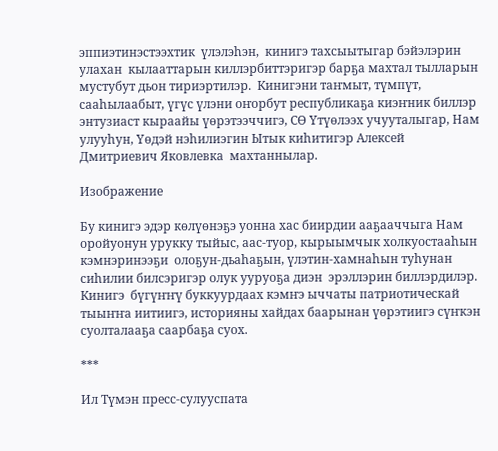эппиэтинэстээхтик  үлэлэһэн,  кинигэ тахсыытыгар бэйэлэрин улахан  кылааттарын киллэрбиттэригэр барҕа махтал тылларын мустубут дьон тириэртилэр.  Кинигэни таҥмыт, түмпүт, сааһылаабыт, үгүс үлэни оҥорбут республикаҕа киэҥник биллэр энтузиаст кыраайы үөрэтээччигэ, СӨ Үтүөлээх учууталыгар, Нам улууһун, Үөдэй нэһилиэгин Ытык киһитигэр Алексей Дмитриевич Яковлевка  махтаннылар.

Изображение

Бу кинигэ эдэр көлүөнэҕэ уонна хас биирдии ааҕааччыга Нам оройуонун урукку тыйыс, аас-туор, кырыымчык холкуостааһын   кэмнэринээҕи  олоҕун-дьаһаҕын, үлэтин-хамнаһын туһунан сиһилии билсэригэр олук ууруоҕа диэн  эрэллэрин биллэрдилэр. Кинигэ  бүгүҥҥү буккуурдаах кэмҥэ ыччаты патриотическай тыыҥҥа иитиигэ, историяны хайдах баарынан үөрэтиигэ сүҥкэн суолталааҕа саарбаҕа суох.

***

Ил Түмэн пресс-сулууспата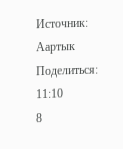Источник: Аартык
Поделиться:
11:10
8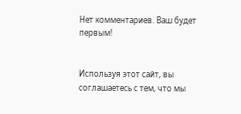Нет комментариев. Ваш будет первым!


Используя этот сайт, вы соглашаетесь с тем, что мы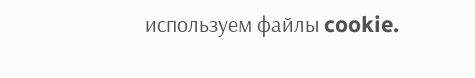используем файлы cookie.